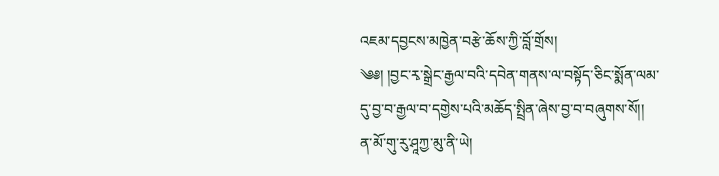འཇམ་དབྱངས་མཁྱེན་བརྩེ་ཆོས་ཀྱི་བློ་གྲོས།
༄༅། །བྱང་རྭ་སྒྲེང་རྒྱལ་བའི་དབེན་གནས་ལ་བསྟོད་ཅིང་སྨོན་ལམ་དུ་བྱ་བ་རྒྱལ་བ་དགྱེས་པའི་མཆོད་སྤྲིན་ཞེས་བྱ་བ་བཞུགས་སོ།།
ན་མོ་གུ་རུ་ཤཱཀྱ་མུ་ནི་ཡེ།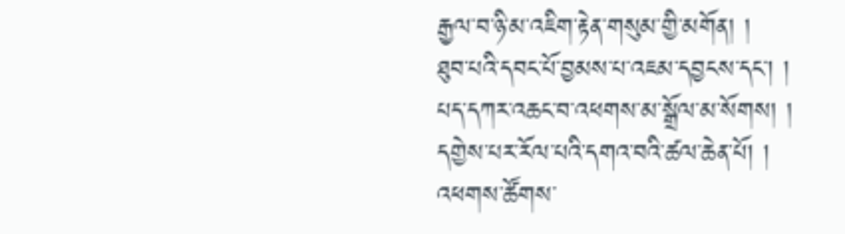རྒྱལ་བ་ཉི་མ་འཇིག་རྟེན་གསུམ་གྱི་མགོན། །
ཐུབ་པའི་དབང་པོ་བྱམས་པ་འཇམ་དབྱངས་དང་། །
པད་དཀར་འཆང་བ་འཕགས་མ་སྒྲོལ་མ་སོགས། །
དགྱེས་པར་རོལ་པའི་དགའ་བའི་ཚལ་ཆེན་པོ། །
འཕགས་ཚོགས་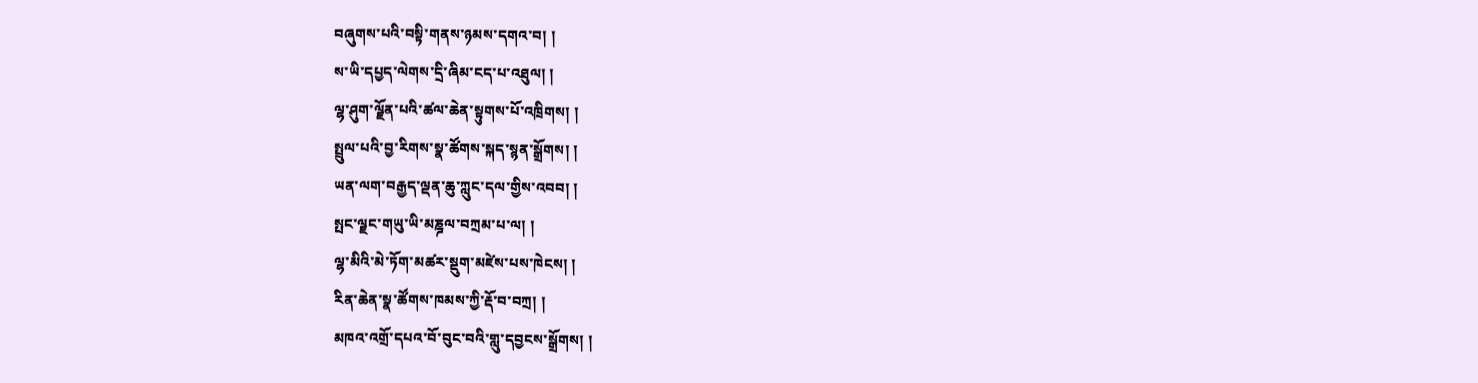བཞུགས་པའི་བསྟི་གནས་ཉམས་དགའ་བ། །
ས་ཡི་དཔྱད་ལེགས་དྲི་ཞིམ་ངད་པ་འཐུལ། །
ལྷ་ཤུག་ལྗོན་པའི་ཚལ་ཆེན་སྟུགས་པོ་འཁྲིགས། །
སྤྲུལ་པའི་བྱ་རིགས་སྣ་ཚོགས་སྐད་སྙན་སྒྲོགས། །
ཡན་ལག་བརྒྱད་ལྡན་ཆུ་ཀླུང་དལ་གྱིས་འབབ། །
སྤང་ལྗང་གཡུ་ཡི་མཎྜལ་བཀྲམ་པ་ལ། །
ལྷ་མིའི་མེ་ཏོག་མཚར་སྡུག་མཛེས་པས་ཁེངས། །
རིན་ཆེན་སྣ་ཚོགས་ཁམས་ཀྱི་རྡོ་བ་བཀྲ། །
མཁའ་འགྲོ་དཔའ་བོ་བུང་བའི་གླུ་དབྱངས་སྒྲོགས། །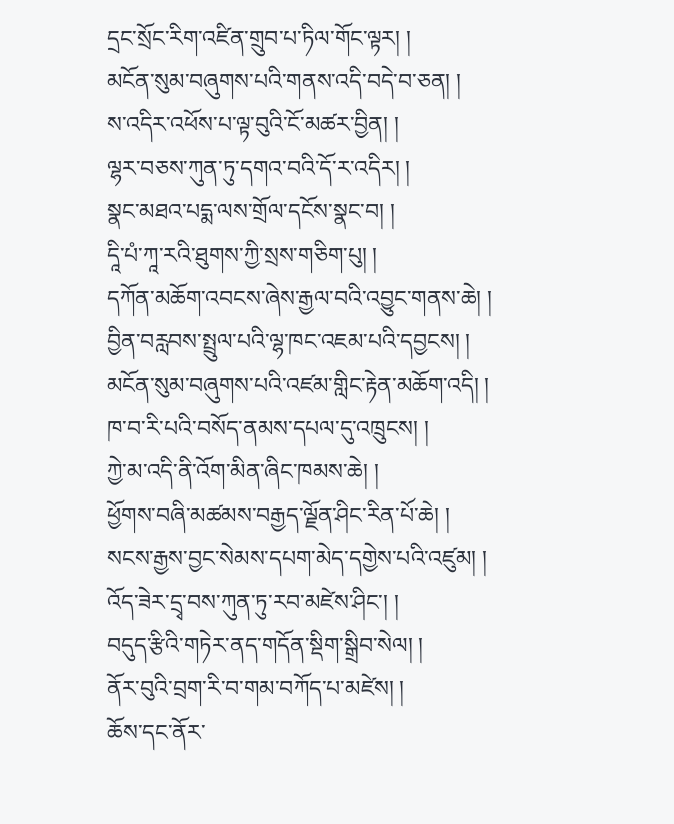དྲང་སྲོང་རིག་འཛིན་གྲུབ་པ་ཏིལ་གོང་ལྟར། །
མངོན་སུམ་བཞུགས་པའི་གནས་འདི་བདེ་བ་ཅན། །
ས་འདིར་འཕོས་པ་ལྟ་བུའི་ངོ་མཚར་བྱིན། །
ལྷར་བཅས་ཀུན་ཏུ་དགའ་བའི་དོ་ར་འདིར། །
སྣང་མཐའ་པདྨ་ལས་གྲོལ་དངོས་སྣང་བ། །
དཱི་པཾ་ཀཱ་རའི་ཐུགས་ཀྱི་སྲས་གཅིག་པུ། །
དཀོན་མཆོག་འབངས་ཞེས་རྒྱལ་བའི་འབྱུང་གནས་ཆེ། །
བྱིན་བརླབས་སྤྲུལ་པའི་ལྷ་ཁང་འཇམ་པའི་དབྱངས། །
མངོན་སུམ་བཞུགས་པའི་འཛམ་གླིང་རྟེན་མཆོག་འདི། །
ཁ་བ་རི་པའི་བསོད་ནམས་དཔལ་དུ་འཁྲུངས། །
ཀྱེ་མ་འདི་ནི་འོག་མིན་ཞིང་ཁམས་ཆེ། །
ཕྱོགས་བཞི་མཚམས་བརྒྱད་ལྗོན་ཤིང་རིན་པོ་ཆེ། །
སངས་རྒྱས་བྱང་སེམས་དཔག་མེད་དགྱེས་པའི་འཛུམ། །
འོད་ཟེར་དྲྭ་བས་ཀུན་ཏུ་རབ་མཛེས་ཤིང་། །
བདུད་རྩིའི་གཏེར་ནད་གདོན་སྡིག་སྒྲིབ་སེལ། །
ནོར་བུའི་བྲག་རི་བ་གམ་བཀོད་པ་མཛེས། །
ཆོས་དང་ནོར་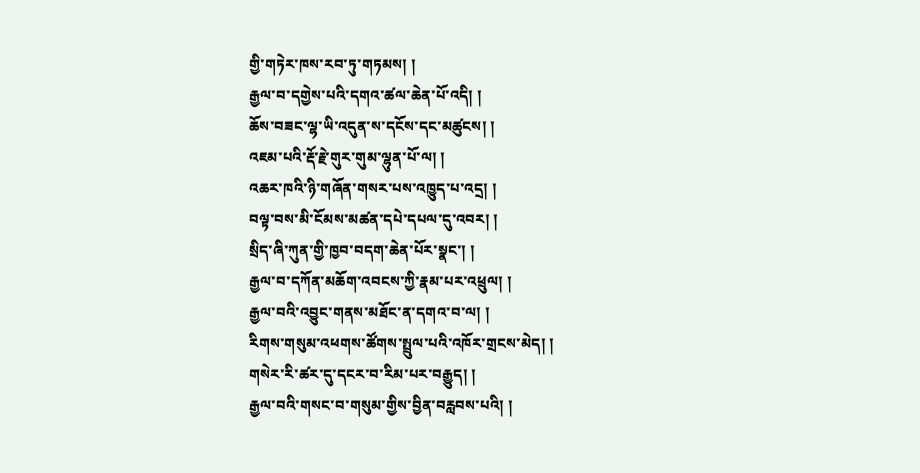གྱི་གཏེར་ཁས་རབ་ཏུ་གཏམས། །
རྒྱལ་བ་དགྱེས་པའི་དགའ་ཚལ་ཆེན་པོ་འདི། །
ཆོས་བཟང་ལྷ་ཡི་འདུན་ས་དངོས་དང་མཚུངས། །
འཇམ་པའི་རྡོ་རྗེ་གུར་གུམ་ལྷུན་པོ་ལ། །
འཆར་ཁའི་ཉི་གཞོན་གསར་པས་འཁྱུད་པ་འདྲ། །
བལྟ་བས་མི་ངོམས་མཚན་དཔེ་དཔལ་དུ་འབར། །
སྲིད་ཞི་ཀུན་གྱི་ཁྱབ་བདག་ཆེན་པོར་སྣང་། །
རྒྱལ་བ་དཀོན་མཆོག་འབངས་ཀྱི་རྣམ་པར་འཕྲུལ། །
རྒྱལ་བའི་འབྱུང་གནས་མཐོང་ན་དགའ་བ་ལ། །
རིགས་གསུམ་འཕགས་ཚོགས་སྤྲུལ་པའི་འཁོར་གྲངས་མེད། །
གསེར་རི་ཚར་དུ་དངར་བ་རིམ་པར་བརྒྱུད། །
རྒྱལ་བའི་གསང་བ་གསུམ་གྱིས་བྱིན་བརླབས་པའི། །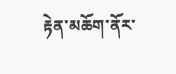རྟེན་མཆོག་ནོར་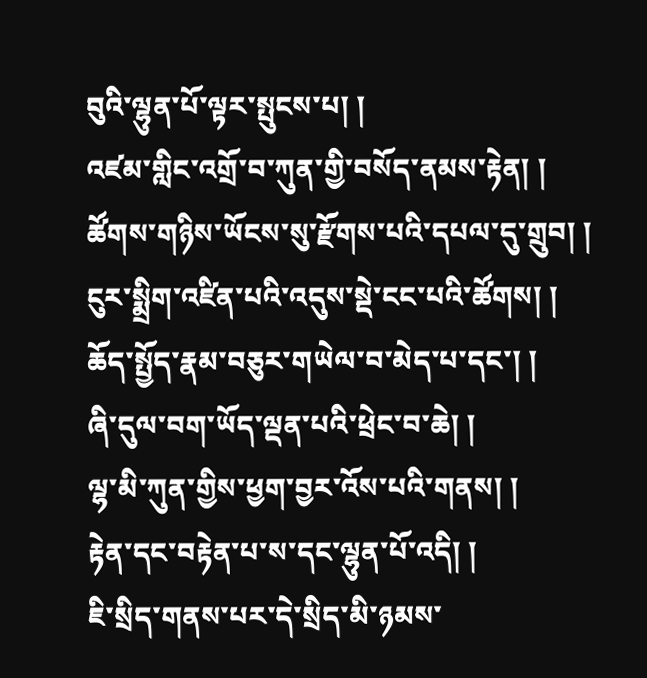བུའི་ལྷུན་པོ་ལྟར་སྤུངས་པ། །
འཛམ་གླིང་འགྲོ་བ་ཀུན་གྱི་བསོད་ནམས་རྟེན། །
ཚོགས་གཉིས་ཡོངས་སུ་རྫོགས་པའི་དཔལ་དུ་གྲུབ། །
ངུར་སྨྲིག་འཛིན་པའི་འདུས་སྡེ་ངང་པའི་ཚོགས། །
ཆོད་སྤྱོད་རྣམ་བཅུར་གཡེལ་བ་མེད་པ་དང་། །
ཞི་དུལ་བག་ཡོད་ལྡན་པའི་ཕྲེང་བ་ཆེ། །
ལྷ་མི་ཀུན་གྱིས་ཕྱག་བྱར་འོས་པའི་གནས། །
རྟེན་དང་བརྟེན་པ་ས་དང་ལྷུན་པོ་འདི། །
ཇི་སྲིད་གནས་པར་དེ་སྲིད་མི་ཉམས་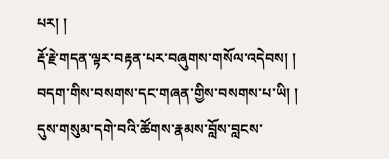པར། །
རྡོ་རྗེ་གདན་ལྟར་བརྟན་པར་བཞུགས་གསོལ་འདེབས། །
བདག་གིས་བསགས་དང་གཞན་གྱིས་བསགས་པ་ཡི། །
དུས་གསུམ་དགེ་བའི་ཚོགས་རྣམས་བློས་བླངས་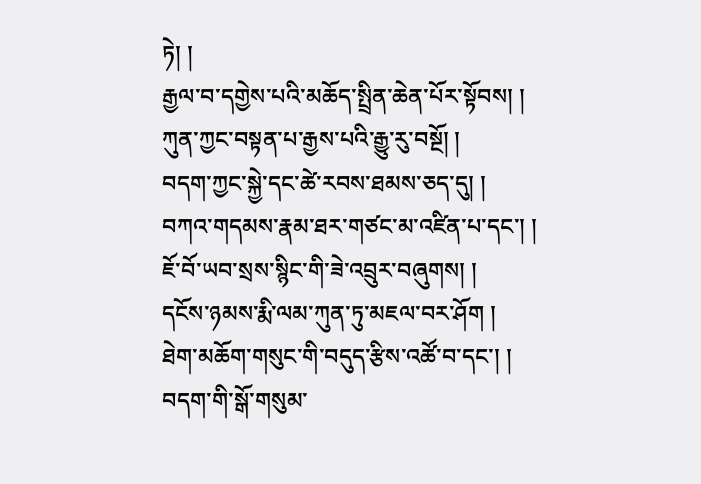ཏེ། །
རྒྱལ་བ་དགྱེས་པའི་མཆོད་སྤྲིན་ཆེན་པོར་སྟོབས། །
ཀུན་ཀྱང་བསྟན་པ་རྒྱས་པའི་རྒྱུ་རུ་བསྔོ། །
བདག་ཀྱང་སྐྱེ་དང་ཚེ་རབས་ཐམས་ཅད་དུ། །
བཀའ་གདམས་རྣམ་ཐར་གཙང་མ་འཛིན་པ་དང་། །
ཇོ་བོ་ཡབ་སྲས་སྙིང་གི་ཟེ་འབྲུར་བཞུགས། །
དངོས་ཉམས་རྨི་ལམ་ཀུན་ཏུ་མཇལ་བར་ཤོག །
ཐེག་མཆོག་གསུང་གི་བདུད་རྩིས་འཚོ་བ་དང་། །
བདག་གི་སྒོ་གསུམ་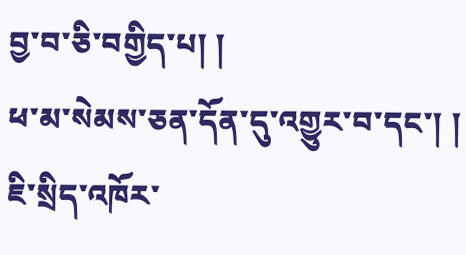བྱ་བ་ཅི་བགྱིད་པ། །
ཕ་མ་སེམས་ཅན་དོན་དུ་འགྱུར་བ་དང་། །
ཇི་སྲིད་འཁོར་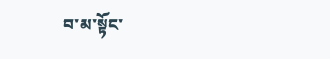བ་མ་སྟོང་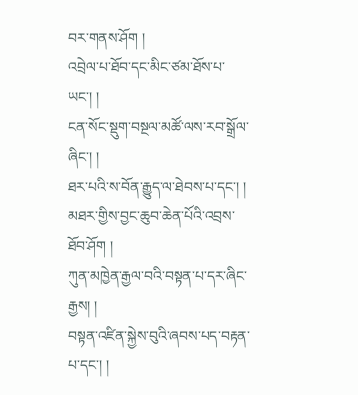བར་གནས་ཤོག །
འབྲེལ་པ་ཐོབ་དང་མིང་ཙམ་ཐོས་པ་ཡང་། །
ངན་སོང་སྡུག་བསྔལ་མཚོ་ལས་རབ་སྒྲོལ་ཞིང་། །
ཐར་པའི་ས་བོན་རྒྱུད་ལ་ཐེབས་པ་དང་། །
མཐར་གྱིས་བྱང་ཆུབ་ཆེན་པོའི་འབྲས་ཐོབ་ཤོག །
ཀུན་མཁྱེན་རྒྱལ་བའི་བསྟན་པ་དར་ཞིང་རྒྱས། །
བསྟན་འཛིན་སྐྱེས་བུའི་ཞབས་པད་བརྟན་པ་དང་། །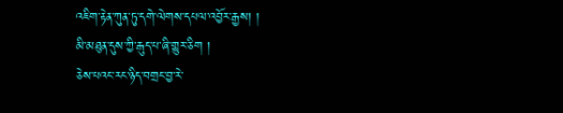འཇིག་རྟེན་ཀུན་ཏུ་དགེ་ལེགས་དཔལ་འབྱོར་རྒྱས། །
མི་མཐུན་དུས་ཀྱི་རྒུད་པ་ཞི་གྱུར་ཅིག །
ཅེས་པའང་རང་ཉིད་བགྲང་བྱ་རེ་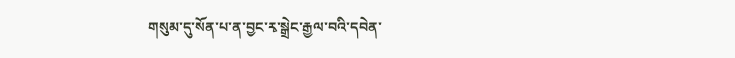གསུམ་དུ་སོན་པ་ན་བྱང་རྭ་སྒྲེང་རྒྱལ་བའི་དབེན་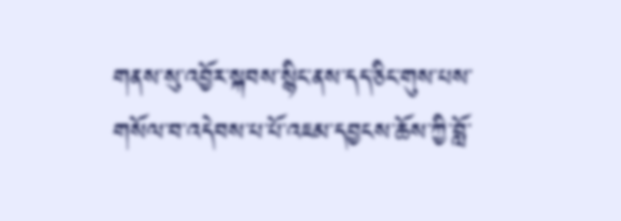གནས་སུ་འབྱོར་སྐབས་སྙིང་ནས་དད་ཅིང་གུས་པས་གསོལ་བ་འདེབས་པ་པོ་འཇམ་དབྱངས་ཆོས་ཀྱི་བློ་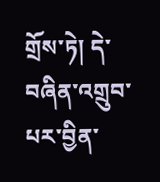གྲོས་ཏེ། དེ་བཞིན་འགྲུབ་པར་བྱིན་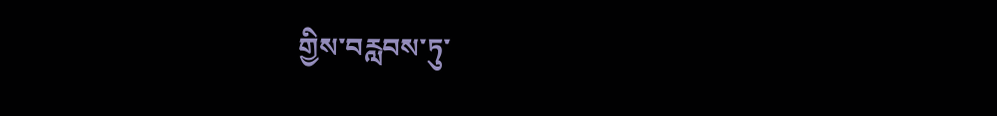གྱིས་བརླབས་ཏུ་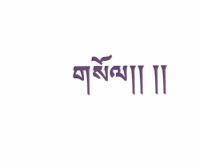གསོལ།། །།